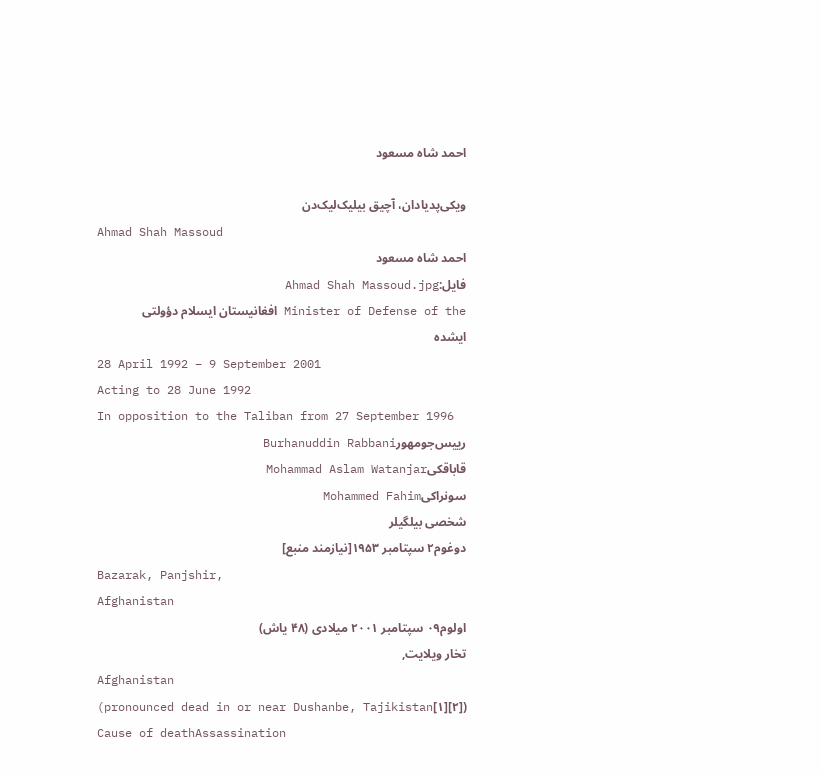احمد شاه مسعود

ویکی‌پدیادان، آچیق بیلیک‌لیک‌دن
Ahmad Shah Massoud
احمد شاه مسعود
فایل:Ahmad Shah Massoud.jpg
Minister of Defense of the افغانیستان ایسلام دؤولتی
ایشده
28 April 1992 – 9 September 2001
Acting to 28 June 1992
In opposition to the Taliban from 27 September 1996
رییس‌جومهورBurhanuddin Rabbani
قاباقکیMohammad Aslam Watanjar
سونراکیMohammed Fahim
شخصی بیلگیلر
دوغوم۲ سپتامبر ۱۹۵۳[نیازمند منبع]
Bazarak, Panjshir,
Afghanistan
اولوم۰۹ سپتامبر ۲۰۰۱ میلادی (۴۸ یاش)
تخار ویلایت,
Afghanistan
(pronounced dead in or near Dushanbe, Tajikistan[۱][۲])
Cause of deathAssassination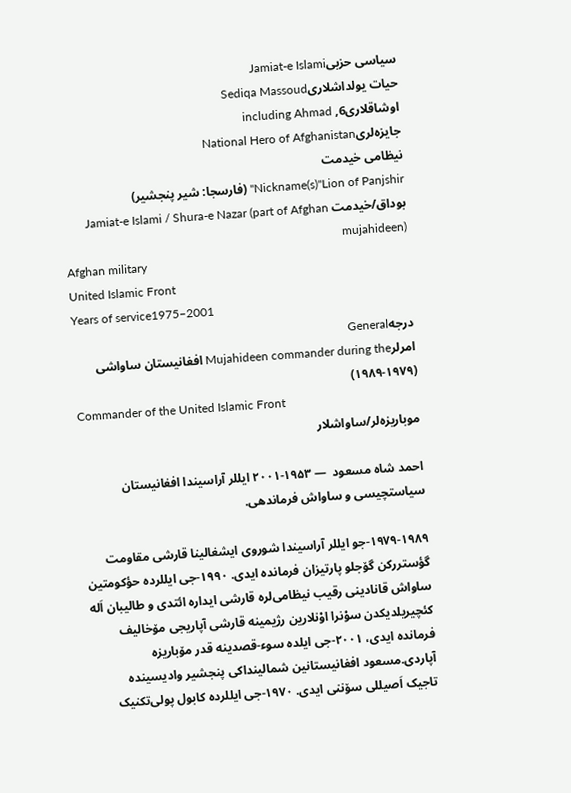سیاسی حزبیJamiat-e Islami
حیات یولداشلاریSediqa Massoud
اوشاقلاری6, including Ahmad
جایزه‌لریNational Hero of Afghanistan
نیظامی خیدمت
Nickname(s)"Lion of Panjshir" (فارسجا: شیر پنجشیر)
بوداق/خیدمت Jamiat-e Islami / Shura-e Nazar (part of Afghan mujahideen)
Afghan military
United Islamic Front
Years of service1975–2001
درجهGeneral
امرلرMujahideen commander during the افغانیستان ساواشی (۱۹۷۹-۱۹۸۹)
Commander of the United Islamic Front
موباریزه‌لر/ساواشلار

احمد شاه مسعود  — ۱۹۵۳-۲۰۰۱ ایللر آراسیندا افغانیستان سیاستچیسی و ساواش فرماندهی.

۱۹۷۹-۱۹۸۹-جو ایللر آراسیندا شوروی ایشغالینا قارشی مقاومت گؤستررکن گۆجلو پارتیزان فرمانده ایدی. ۱۹۹۰-جی ایللرده حؤکومتین ساواش قانادینی رقیب نیظامی‌لره قارشی ایداره ائتدی و طالیبان اَله کئچیریلدیکدن سوْنرا اوْنلارین رژیمینه قارشی آپاریجی مۆخالیف فرمانده ایدی، ۲۰۰۱-جی ایلده سوء-قصدینه قدر مۆباریزه آپاردی.مسعود افغانیستانین شمالینداکی پنجشیر وادیسینده تاجیک اَصیللی سۆننی ایدی. ۱۹۷۰-جی ایللرده کابول پولی‌تکنیک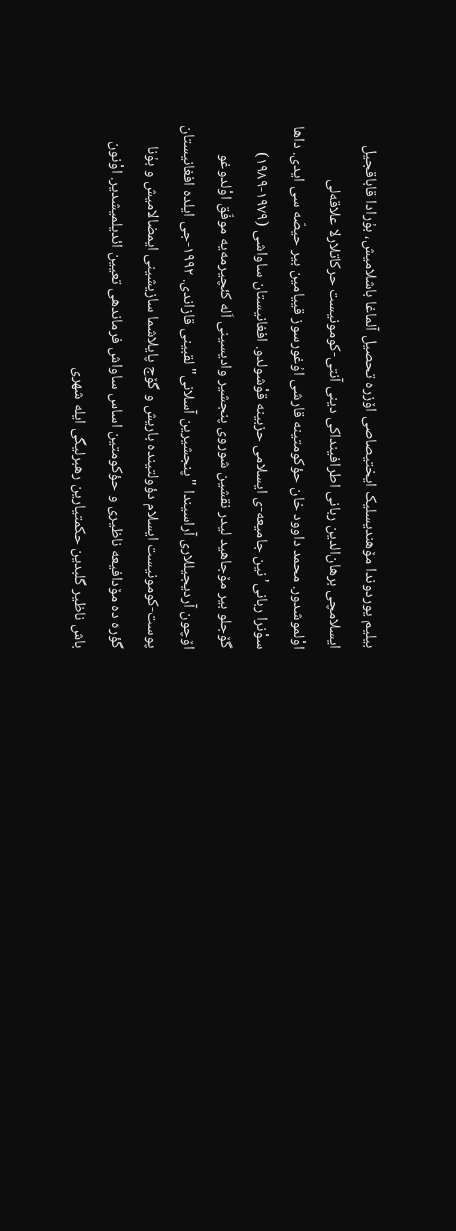بیلیم یوردوندا مۆهندیسلیک ایختیصاصی اۆزره تحصیل آلماغا باشلامیش، بۇرادا قاباقجیل ایسلامچی برهان‌الدین ربانی اطرافینداکی دینی آنتی-کومونیست حرکاتلارلا علاقه‌لی اوْلموشدور. محمد داوود خان حؤکومتینه قارشی اۇغورسوز قییامین بیر حیصّه ‌سی ایدی. داها سوْنرا ربانی'نین جامیعه-ی ایسلامی حزبینه قوْشولدو. افغانیستان ساواشی (۱۹۷۹-۱۹۸۹) گۆجلو بیر مۆجاهید لیدر نقشین شوروی پنجشیر وادیسینی اَله کئچیرمه‌یه موفّق اوْلدوغو اۆچون آردیجیللاری آراسیندا "پنجشیرین آسلانی" لقبینی قازاندی. ۱۹۹۲-جی ایلده افغانیستان پوست-کومونیست ایسلام دؤولتینده باریش و گۆج پایلاشما سازیشینی ایمضالامیش و بۇنا گؤره ده مۆدافیعه ناظیری و حؤکومتین اساس ساواش فرماندهی تعیین ائدیلمیشدیر. اوْنون باش ناظیر گلبدین حکمتیارین رهبرلیگی ایله شهری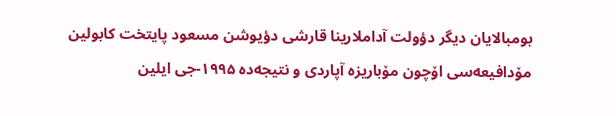بومبالایان دیگر دؤولت آداملارینا قارشی دؤیوشن مسعود پایتخت کابولین مۆدافیعه‌سی اۆچون مۆباریزه آپاردی و نتیجه‌ده ۱۹۹۵-جی ایلین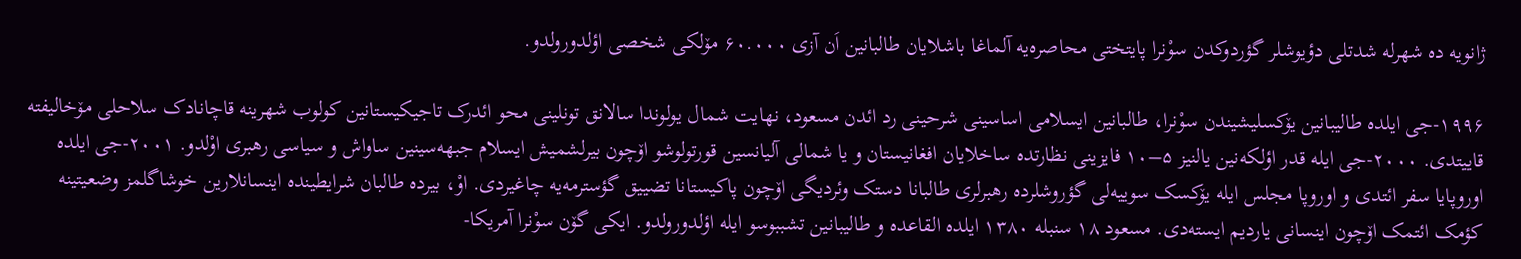ژانویه ده شهرله شدتلی دؤیوشلر گؤردوکدن سوْنرا پایتختی محاصره‌یه آلماغا باشلایان طالبانین اَن آزی ۶۰.۰۰۰ مۆلکی شخصی اؤلدورولدو.

۱۹۹۶-جی ایلده طالیبانین یۆکسلیشیندن سوْنرا، طالبانین ایسلامی اساسینی شرحینی رد ائدن مسعود، نهایت شمال یولوندا سالانق تونلینی محو ائدرک تاجیکیستانین کولوب شهرینه قاچانادک سلاحلی مۆخالیفته قاییتدی. ۲۰۰۰-جی ایله قدر اؤلکه‌نین یالنیز ۵–۱۰ فایزینی نظارتده ساخلایان افغانیستان و یا شمالی آلیانسین قورتولوشو اۆچون بیرلشمیش ایسلام جبهه‌سینین ساواش و سیاسی رهبری اوْلدو. ۲۰۰۱-جی ایلده اوروپایا سفر ائتدی و اوروپا مجلس ایله یۆکسک سوییه‌لی گؤروشلرده رهبرلری طالبانا دستک وئردیگی اۆچون پاکیستانا تضییق گؤسترمه‌یه چاغیردی. اوْ، بیرده طالبان شرایطینده اینسانلارین خوشاگلمز وضعیتینه کؤمک ائتمک اۆچون اینسانی یاردیم ایسته‌‌‌‌دی. مسعود ۱۸ سنبله ۱۳۸۰ ایلده القاعده و طالیبانین تشببوسو ایله اؤلدورولدو. ایکی گۆن سوْنرا آمریکا-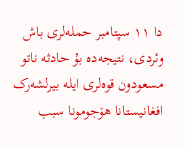دا ۱۱ سپتامبر حمله‌لری باش وئردی، نتیجه‌ده بۇ حادثه ناتو مسعودون قوه‌لری ایله بیرلشه‌رک افغانیستانا هۆجومونا سبب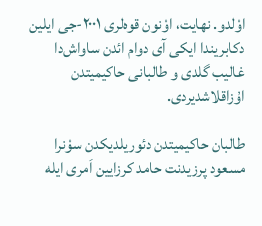اوْلدو. نهایت، اوْنون قوه‌لری ۲۰۰۱-جی ایلین دکابریندا ایکی آی دوام ائدن ساواش‌دا غالیب گلدی و طالبانی حاکیمیتدن اۇزاقلاشدیردی.

طالبان حاکیمیتدن دئوریلدیکدن سوْنرا مسعود پرزیدنت حامد کرزایین اَمری ایله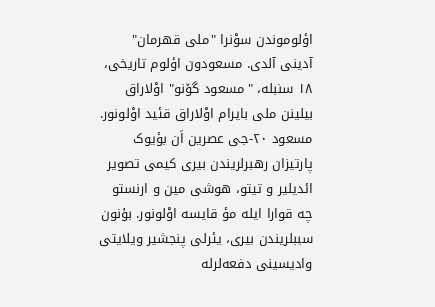اؤلوموندن سوْنرا "ملی قهرمان" آدینی آلدی. مسعودون اؤلوم تاریخی، ۱۸ سنبله، "مسعود گۆنو" اوْلاراق بیلینن ملی بایرام اوْلاراق قئید اوْلونور. مسعود ۲۰-جی عصرین اَن بؤیوک پارتیزان رهبرلریندن بیری کیمی تصویر ائدیلیر و تیتو، هوشی مین و ارنستو چه قوارا ایله مؤ قایسه اوْلونور. بۇنون سببلریندن بیری، یئرلی پنجشیر ویلایتی وادیسینی دفعه‌لرله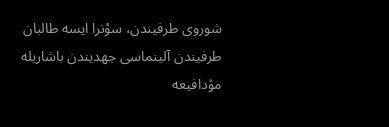شوروی طرفیندن، سوْنرا ایسه طالبان طرفیندن آلینماسی جهدیندن باشاریله مۆدافیعه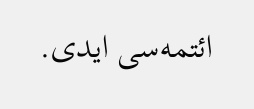ائتمه‌سی ایدی.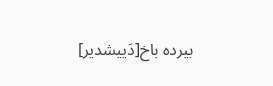بیرده باخ[دَییشدیر]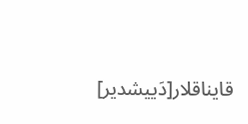قایناقلار[دَییشدیر]